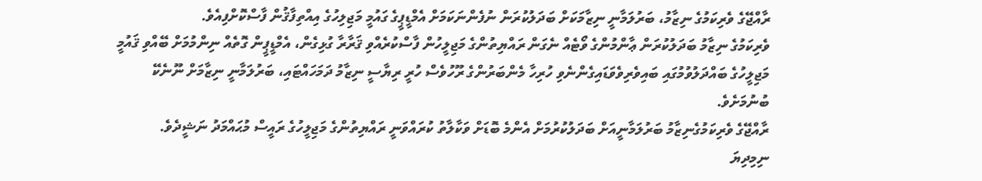ރާއްޖޭގެ ވެރިކަމުގެ ނިޒާމު، ބަރުލަމާނީ ނިޒާމަކަށް ބަދަލުކުރަން ނުފެންނަކަމަށް އެމްޑީޕީގެ ގައުމީ މަޖިލިހުގެ އިއްތިފާޤުން ފާސްކޮށްފިއެވެ.
ވެރިކަމުގެ ނިޒާމު ބަދަލުކުރަން ޢާންމުންގެ ވޯޓެއް ނެގަން ރައްޔިތުންގެ މަޖިލީހުން ފާސްކުރެއްވި ޤަރާރާ ގުޅިގެން، އެމްޑީޕީން ގޮތެއް ނިންމުމަށް ބޭއްވި ޤައުމީ މަޖިލީހުގެ ބައްދަލުވުމުގައި ބައިވެރިވެވަޑައިގެންނެވި ހުރިހާ މެންބަރުންގެ ރޫހުވެސް ހުރީ ރިޔާސީ ނިޒާމު ދަމަހައްޓައި، ބަރުލަމާނީ ނިޒާމަށް ނޫނެކޭ ބުނުމަށެވެ.
ރާއްޖޭގެ ވެރިކަމުގެނިޒާމު ބަރުލަމާނީއަށް ބަދަލުކުރުމަށް އެންމެ ބޮޑަށް ވަކާލާތު ކުރައްވަނީ ރައްޔިތުންގެ މަޖިލީހުގެ ރައީސް މުޙައްމަދު ނަޝީދެވެ.
ނިމިދިޔަ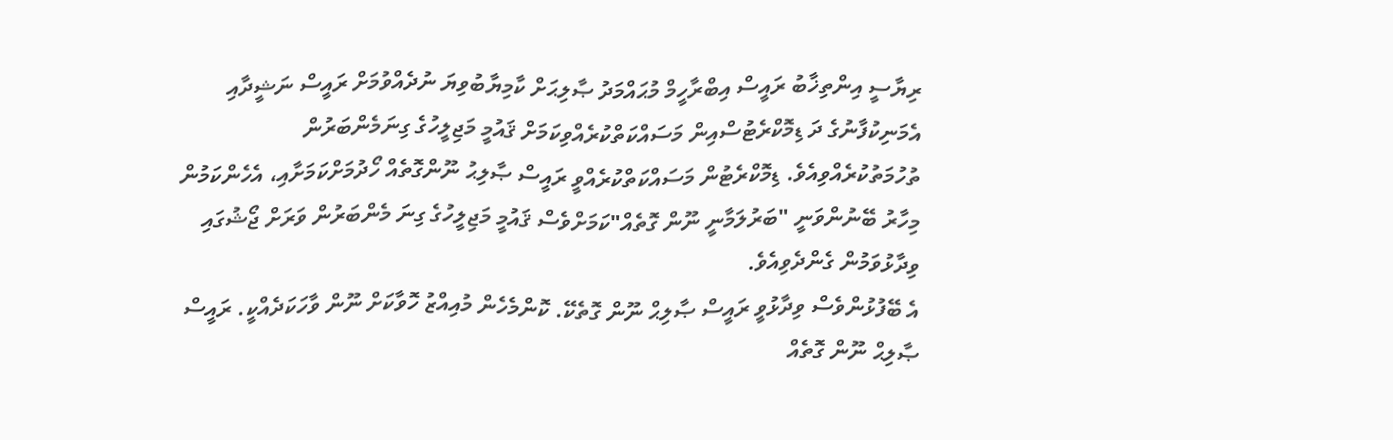ރިޔާސީ އިންތިޚާބު ރައީސް އިބްރާހީމް މުޙައްމަދު ޞާލިޙަށް ކާމިޔާބުވިޔަ ނުދެއްވުމަށް ރައީސް ނަޝީދާއި އެމަނިކުފާނުގެ ދަ ޑިމޮކްރެޓުސްއިން މަސައްކަތްކުރެއްވިކަމަށް ޤައުމީ މަޖިލީހުގެ ގިނަމެންބަރުން ތުހުމަތުކުރެއްވިއެވެ. ޑިމޮކްރެޓުން މަސައްކަތްކުރެއްވީ ރައީސް ޞާލިޙު ނޫންގޮތެއް ހޯދުމަށްކަމަށާއި، އެހެންކަމުން މިހާރު ބޭނުންވަނީ "ބަރުލަމާނީ ނޫން ގޮތެއް"ކަމަށްވެސް ޤައުމީ މަޖިލީހުގެ ގިނަ މެންބަރުން ވަރަށް ޖޯޝުގައި ވިދާޅުވަމުން ގެންދެވިއެވެ.
އެ ބޭފުޅުންވެސް ވިދާޅުވީ ރައީސް ޞާލިޙް ނޫން ގޮތެކޭ. ކޮންމެހެން މުއިއްޒު ހޮވާކަށް ނޫން ވާހަކަދެއްކީ. ރައީސް ޞާލިޙް ނޫން ގޮތެއް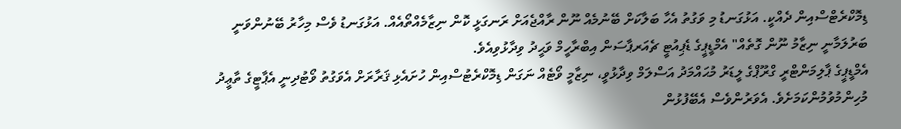ޑިމޮކްރެޓްސްއިން ދެއްކީ. އަޅުގަނޑު މި ވަގުތު އެހާ ބަލާކަށް ބޭނުމެއް ނޫން ރާއްޖެއަށް ރަނގަޅީ ކޮން ނިޒާމެއްތޯއެއް. އަޅުގަނޑު ވެސް މިހާރު ބޭނުންވަނީ ބަރުލަމާނީ ނިޒާމު ނޫން ގޮތެއް" އެމްޑީޕީގެ ޑެޕިއުޓީ ޗެއަރޕާސަން އިބްރާހީމް ވަޙީދު ވިދާޅުވިއެވެ.
އެމްޑީޕީގެ ޕާލިމަންޓްރީ ގްރޫޕްގެ ލީޑަރު މުޙައްމަދު އަސްލަމް ވިދާޅުވީ، ނިޒާމީ ވޯޓެއް ނަގަން ޑިމޮކްރެޓުސްއިން ހުށައެޅި ޤަރާރަށް އެވަގުތު ވޯޓުދިނީ އެޕާޓީގެ ތާޢީދު މުހިންމުވުމުންކަމަށެވެ. އެވަރުންވެސް އެބޭފުޅުން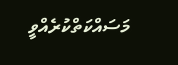މަސައްކަތްކުރެއްވީ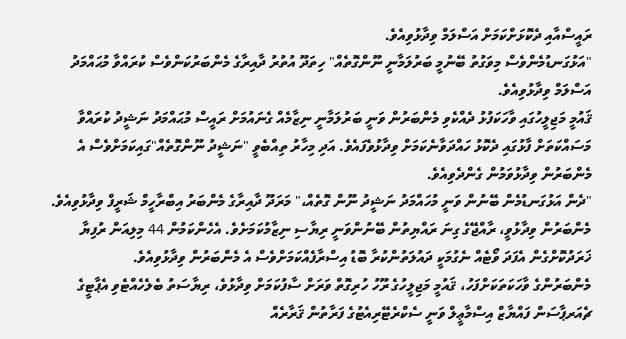ރައީސްއާއި ދެކޮޅަށްކަމަށް އަސްލަމް ވިދާޅުވިއެވެ.
"އަޅުގަނޑުމެންވެސް މިވަގުތު ބޭނުމީ ބަރުލަމާނީ ނޫންގޮތެއް" ހިތަދޫ އުތުރު ދާއިރާގެ މެންބަރުކަންވެސް ކުރައްވާ މުޙައްމަދު އަސްލަމް ވިދާޅުވިއެވެ.
ޤައުމީ މަޖިލީހުގައި ވާހަކަފުޅު ދެއްކެވި މެންބަރުން ވަނީ ބަރުލަމާނީ ނިޒާމެއް ގެނައުމަށް ރައީސް މުޙައްމަދު ނަޝީދު ކުރައްވާ މަސައްކަތަށް ފާޅުގައި ދެކޮޅު ހައްދަވާނެކަމަށް ވިދާޅުވެފައެވެ. އަދި މިހާރު ތިއްބެވީ "ނަޝީދު ނޫންގޮތެއް"ގައިކަމަށްވެސް އެ މެންބަރުން ވިދާޅުވަމުން ގެންދެވިއެވެ.
"ދެން އަޅުގަނޑުމެން ބޭނުން ވަނީ މުހައްމަދު ނަޝީދު ނޫން ގޮތެއް،" މަރަދޫ ދާއިރާގެ މެންބަރު އިބްރާހީމް ޝަރީފް ވިދާޅުވިއެވެ.
މެންބަރުން ވިދާޅުވީ، ރާއްޖޭގެ ގިނަ ރައްޔިތުން ބޭނުންވަނީ ރިޔާސި ނިޒާމުކަމަށެވެ. އެހެންކަމުން 44 މިލިއަން ރުފިޔާ ޚަރަދުކޮށްގެން އެފަދަ ވޯޓެއް ނެގުމަކީ ދައުލަތުންކުރާ ބޮޑު އިސްރާފެއްކަމަށްވެސް އެ މެންބަރުން ވިދާޅުވިއެވެ.
މެންބަރުންގެ ވާހަކަތަކަށްފަހު، ޤައުމީ މަޖިލީހުގެ ރޫހު ހުރިގޮތް ވަރަށް ސާފުކަމަށް ވިދާޅުވެ، ރިޔާސަތު ބެލެހެއްޓެވި އެޕާޓީގެ ޗެއަރޕާސަން ފައްޔާޒް އިސްމާޢީލް ވަނީ ސެކްރެޓޭރިއެޓުގެ ފަރާތުން ޤަރާރެއް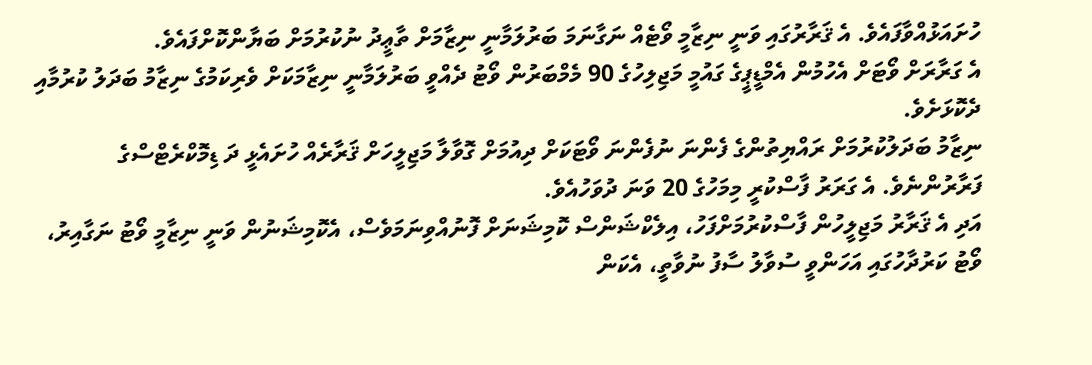ހުށައަޅުއްވާފައެވެ. އެ ޤަރާރުގައި ވަނީ ނިޒާމީ ވޯޓެއް ނަގާނަމަ ބަރުލަމާނީ ނިޒާމަށް ތާޢީދު ނުކުރުމަށް ބަޔާންކޮށްފައެވެ.
އެ ގަރާރަށް ވޯޓަށް އެހުމުން އެމްޑީޕީގެ ގައުމީ މަޖިލިހުގެ 90 މެމްބަރުން ވޯޓު ދެއްވީ ބަރުލަމާނީ ނިޒާމަކަށް ވެރިކަމުގެ ނިޒާމު ބަދަލު ކުރުމާއި ދެކޮޅަށެވެ.
ނިޒާމު ބަދަލުކުރުމަށް ރައްޔިތުންގެ ފެންނަ ނުފެންނަ ވޯޓަކަށް ދިއުމަށް ގޮވާލާ މަޖިލީހަށް ޤަރާރެއް ހުށައެޅީ ދަ ޑިމޮކްރެޓްސްގެ ފަރާރުންނެވެ. އެ ގަރަރު ފާސްކުރީ މިމަހުގެ 20 ވަނަ ދުވަހުއެވެ.
އަދި އެ ޤަރާރު މަޖިލީހުން ފާސްކުރުމަށްފަހު، އިލެކްޝަންސް ކޮމިޝަނަށް ފޮނުއްވިނަމަވެސް، އެކޮމިޝަނުން ވަނީ ނިޒާމީ ވޯޓު ނަގާއިރު، ވޯޓު ކަރުދާހުގައި އަހަންވީ ސުވާލު ސާފު ނުވާތީ، އެކަން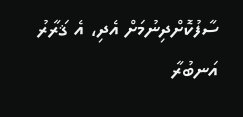ސާފުކޮށްދިނުމަށް އެދި، އެ ޤަރާރު އަނބުރާ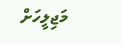މަޖިލީހަށް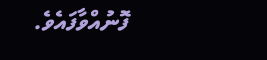ފޮނުއްވާފައެވެ.